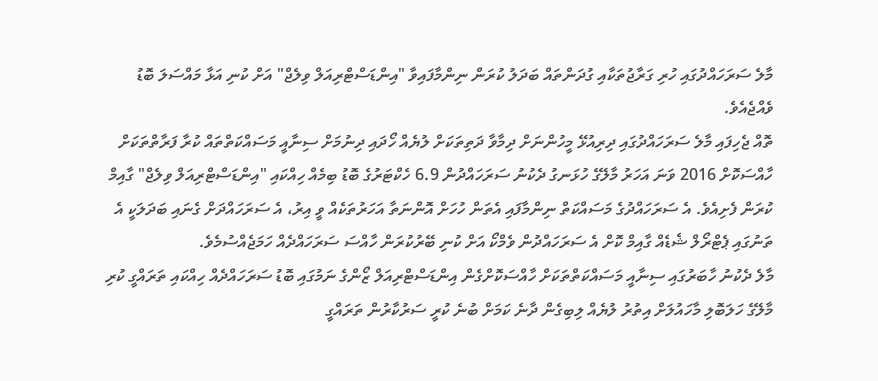މާލެ ސަރަހައްދުގައި ހުރި ގަރާޖުތަކާއި ގުދަންތައް ބަދަލު ކުރަން ނިންމާފައިވާ "އިންޑަސްޓްރިއަލް ވިލެޖް" އަށް ކުނި އަޅާ މައްސަލަ ބޮޑު ވެއްޖެއެވެ.
ތޮއް ޖެހިފައި މާލެ ސަރަހައްދުގައި ދިރިއުޅޭ މީހުންނަށް ދިމާވާ ދަތިތަކަށް ލުޔެއް ހޯދައި ދިނުމަށް ސިނާއީ މަސައްކަތްތައް ކުރާ ފަރާތްތަކަށް ހާއްސަކޮށް 2016 ވަނަ އަހަރު މާލޭގެ ހުޅަނގު ދެކުނު ސަރަހައްދުން 6.9 ހެކްޓަރުގެ ބޮޑު ބިމެއް ހިއްކައި "އިންޑަސްޓްރިއަލް ވިލެޖް" ގާއިމް ކުރަން ފެށިއެވެ. އެ ސަރަހައްދުގެ މަސައްކަތް ނިންމާފައި އެތަން ހުހަށް އޮންނަތާ އަހަރުތަކެއް ވީ އިރު، އެ ސަރަހައްދަށް ގެނައި ބަދަލަކީ އެ ތަނުގައި ޕެޓްރޯލް ޝެޑެއް ގާއިމް ކޮށް އެ ސަރަހައްދުން ވެމްކޯ އަށް ކުނި ބޭރުކުރަން ހާއްސަ ސަރަހައްދެއް ހަމަޖެއްސުމެވެ.
މާލެ ދެކުނު ހާބަރުގައި ސިނާއީ މަސައްކަތްތަކަށް ހާއްސަކޮށްގެން އިންޑަސްޓްރިއަލް ޒޯންގެ ނަމުގައި ބޮޑު ސަރަހައްދެއް ހިއްކައި ތަރައްގީ ކުރި
މާލޭގެ ހަލަބޮލި މާހައުލަށް އިތުރު ލުޔެއް ލިބިގެން ދާނެ ކަމަށް ބުނެ ކުރީ ސަރުކާރުން ތަރައްގީ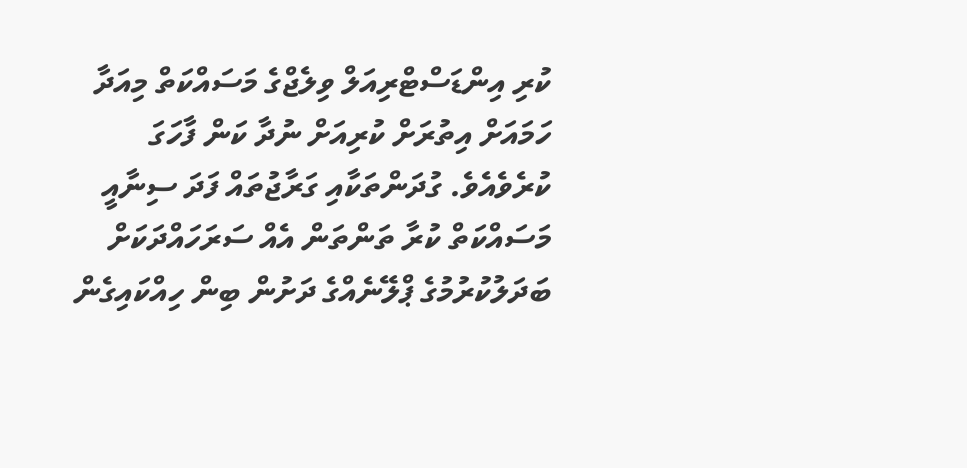ކުރި އިންޑަސްޓްރިއަލް ވިލެޖްގެ މަސައްކަތް މިއަދާ ހަމައަށް އިތުރަށް ކުރިއަށް ނުދާ ކަން ފާހަގަ ކުރެވެއެވެ. ގުދަންތަކާއި ގަރާޖުތައް ފަދަ ސިނާއީ މަސައްކަތް ކުރާ ތަންތަން އެއް ސަރަހައްދަކަށް ބަދަލުކުރުމުގެ ޕްލޭނެއްގެ ދަށުން ބިން ހިއްކައިގެން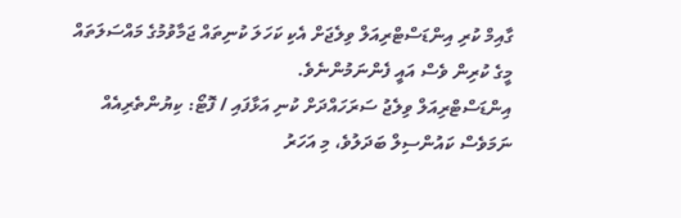ގާއިމް ކުރި އިންޑަސްޓްރިއަލް ވިލެޖަށް އެކި ކަހަލަ ކުނިތައް ޖަމާވުމުގެ މައްސަލަތައް މީގެ ކުރިން ވެސް އައީ ފެންނަމުންނެވެ.
އިންޑަސްޓްރިއަލް ވިލެޖު ސަރަހައްދަށް ކުނި އަޅާފައި / ފޮޓޯ: ކިޔުންތެރިއެއް
ނަމަވެސް ކައުންސިލް ބަދަލުވެ، މި އަހަރު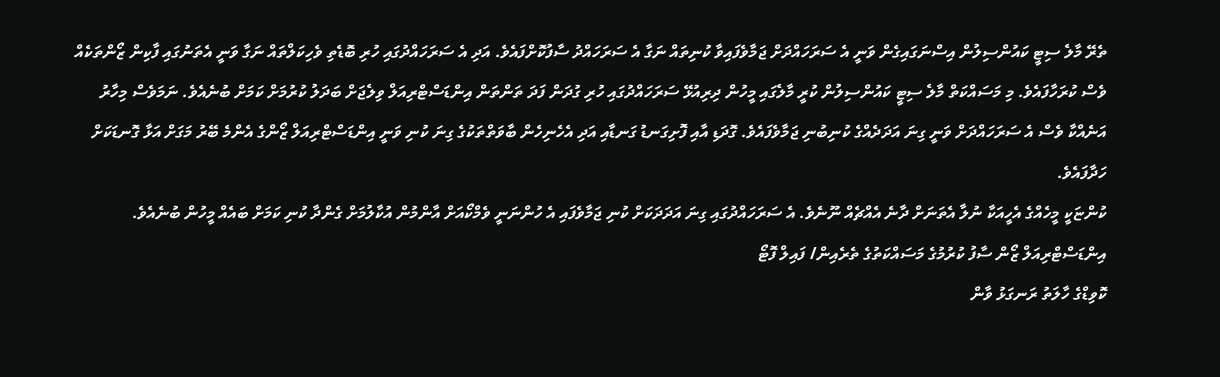ތެރޭ މާލެ ސިޓީ ކައުންސިލުން އިސްނަގައިގެން ވަނީ އެ ސަރަހައްދަށް ޖަމާވެފައިވާ ކުނިތައް ނަގާ އެ ސަރަހައްދު ސާފުކޮށްފައެވެ. އަދި އެ ސަރަހައްދުގައި ހުރި ބޮޑެތި ވެހިކަލްތައް ނަގާ ވަނީ އެތަނުގައި ފާކިން ޒޯންތަކެއް ވެސް ކުރަހާފައެވެ. މި މަސައްކަތް މާލެ ސިޓީ ކައުންސިލުން ކުރީ މާލެގައި މީހުން ދިރިއުޅޭ ސަރަހައްދުގައި ހުރި ގުދަން ފަދަ ތަންތަން އިންޑަސްޓްރިއަލް ވިލެޖަށް ބަދަލު ކުރުމަށް ކަމަށް ބުނެއެވެ. ނަމަވެސް މިހާރު އަނެއްކާ ވެސް އެ ސަރަހައްދަށް ވަނީ ގިނަ އަދަދެއްގެ ކުނިބުނި ޖަމާވެފައެވެ. ގޮދަޑި އާއި ފޮށިގަނޑު ގަނޑާއި އަދި އެހެނިހެން ބާވަތްތަކުގެ ގިނަ ކުނި ވަނީ އިންޑަސްޓްރިއަލް ޒޯންގެ އެންމެ ބޭރު މަގަށް އަޅާ ގޮނޑަކަށް ހަދާފައެވެ.
ކުންޏަކީ މީހެއްގެ އެހީއަކާ ނުލާ އެތަނަށް ދާނެ އެއްޗެއް ނޫނެވެ. އެ ސަރަހައްދުގައި ގިނަ އަދަދަކަށް ކުނި ޖަމާވެފައި އެ ހުންނަނީ ވެމްކޯއަށް އާންމުން އުކާލުމަށް ގެންދާ ކުނި ކަމަށް ބައެއް މީހުން ބުނެއެވެ.
އިންޑަސްޓްރިއަލް ޒޯން ސާފު ކުރުމުގެ މަސައްކަތުގެ ތެރެއިން/ ފައިލް ފޮޓޯ
ކޮވިޑްގެ ހާލަތު ރަނގަޅު ވާން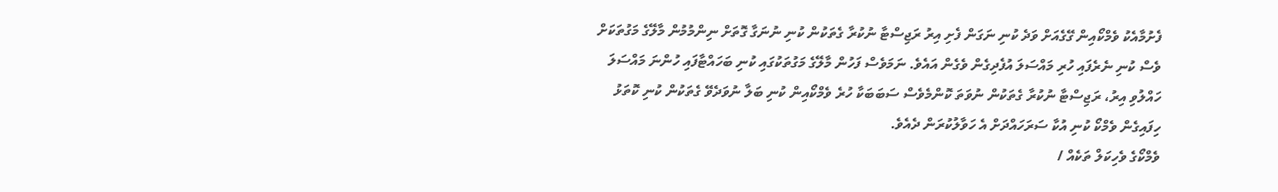ފެށުމާއެކު ވެމްކޯއިން ގޭގެއަށް ވަދެ ކުނި ނަގަން ފެށި އިރު ރަޖިސްޓާ ނުކުރާ ގެތަކުން ކުނި ނުނަގާ ގޮތަށް ނިންމުމުން މާލޭގެ މަގުތަކަށް ވެސް ކުނި ނެރެފައި ހުރި މައްސަލަ އުފެދިގެން ވެގެން އައެވެ. ނަމަވެސް ފަހުން މާލޭގެ މަގުތަކުގައި ކުނި ބަހައްޓާފައި ހުންނަ މައްސަލަ ހައްލުވި އިރު، ރަޖިސްޓާ ނުކުރާ ގެތަކުން ނުވަތަ ކޮންމެވެސް ސަބަބަކާ ހުރެ ވެމްކޯއިން ކުނި ބަލާ ނުވަދެވޭ ގެތަކުން ކުނި ކޮތަޅު ހިފައިގެން ވެމްކޯ ކުނި އުކާ ސަރަހައްދަށް އެ ހަވާލުކުރަން ދެއެވެ.
ވެމްކޯގެ ވެހިކަލް ތަކެއް /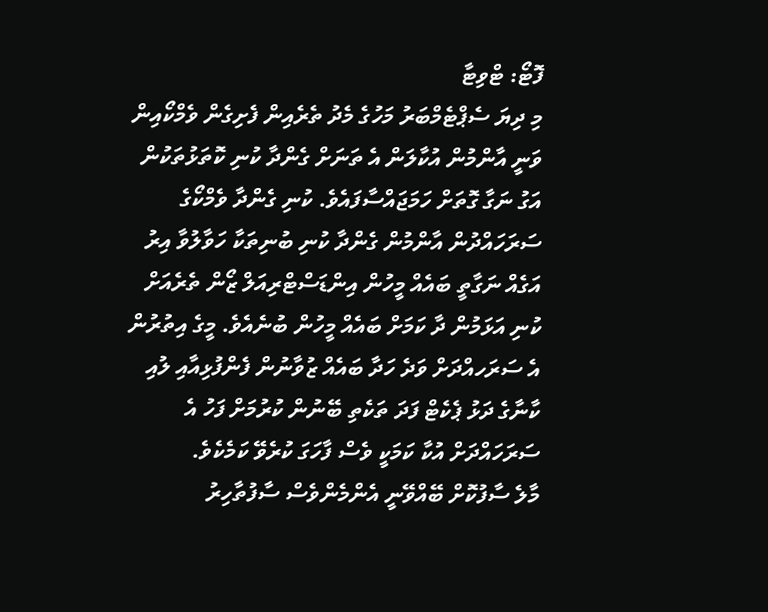ފޮޓޯ: ޓްވިޓާ
މި ދިޔަ ސެޕްޓެމްބަރު މަހުގެ މެދު ތެރެއިން ފެށިގެން ވެމްކޯއިން ވަނީ އާންމުން އުކާލަން އެ ތަނަށް ގެންދާ ކުނި ކޮތަޅުތަކުން އަގު ނަގާ ގޮތަށް ހަމަޖައްސާފައެވެ. ކުނި ގެންދާ ވެމްކޯގެ ސަރަހައްދުން އާންމުން ގެންދާ ކުނި ބުނިތަކާ ހަވާލުވާ އިރު އަގެއް ނަގާތީ ބައެއް މީހުން އިންޑަސްޓްރިއަލް ޒޯން ތެރެއަށް ކުނި އަޅަމުން ދާ ކަމަށް ބައެއް މީހުން ބުނެއެވެ. މީގެ އިތުރުން އެ ސަރަހއްދަށް ވަދެ ހަދާ ބައެއް ޒުވާނުން ފެންފުޅިއާއި ލުއި ކާނާގެ ދަޅު ޕެކެޓް ފަދަ ތަކެތި ބޭނުން ކުރުމަށް ފަހު އެ ސަރަހައްދަށް އުކާ ކަމަކީ ވެސް ފާހަގަ ކުރެވޭ ކަމެކެވެ.
މާލެ ސާފުކޮށް ބޭއްވޭނީ އެންމެންވެސް ސާފުތާހިރު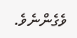ވެގެންނެވެ.